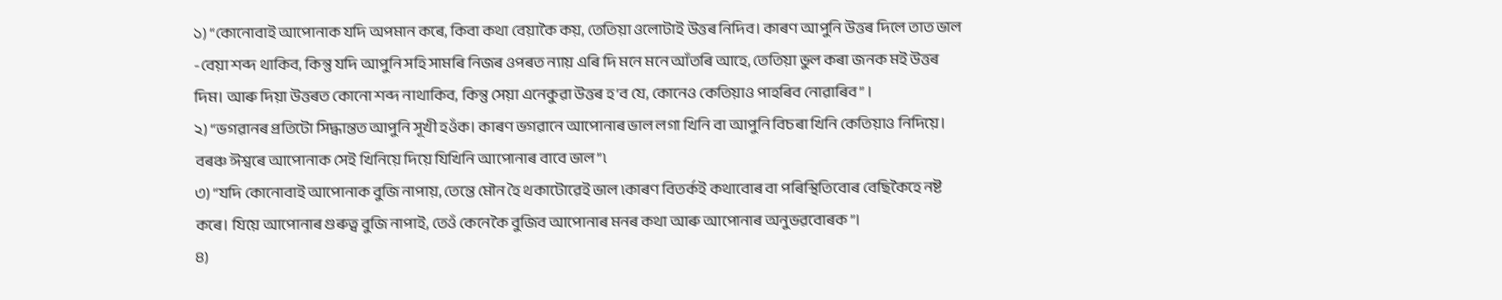১) “কোনোবাই আপোনাক যদি অপমান কৰে, কিবা কথা বেয়াকৈ কয়, তেতিয়া ওলোটাই উত্তৰ নিদিব। কাৰণ আপুনি উত্তৰ দিলে তাত ভাল -বেয়া শব্দ থাকিব, কিন্তু যদি আপুনি সহি সামৰি নিজৰ ওপৰত ন্যায় এৰি দি মনে মনে আঁতৰি আহে, তেতিয়া ভুল কৰা জনক মই উত্তৰ দিম। আৰু দিয়া উত্তৰত কোনো শব্দ নাথাকিব, কিন্তু সেয়া এনেকুৱা উত্তৰ হ’ব যে, কোনেও কেতিয়াও পাহৰিব নোৱাৰিব” ।
২) “ভগৱানৰ প্ৰতিটো সিদ্ধান্তত আপুনি সূখী হওঁক। কাৰণ ভগৱানে আপোনাৰ ভাল লগা খিনি বা আপুনি বিচৰা খিনি কেতিয়াও নিদিয়ে। বৰঞ্চ ঈশ্বৰে আপোনাক সেই খিনিয়ে দিয়ে যিখিনি আপোনাৰ বাবে ভাল”৷
৩) “যদি কোনোবাই আপোনাক বুজি নাপায়, তেন্তে মৌন হৈ থকাটোৱেই ভাল ৷কাৰণ বিতৰ্কই কথাবোৰ বা পৰিস্থিতিবোৰ বেছিকৈহে নষ্ট কৰে। যিয়ে আপোনাৰ গুৰুত্ব বুজি নাপাই, তেওঁ কেনেকৈ বুজিব আপোনাৰ মনৰ কথা আৰু আপোনাৰ অনুভৱবোৰক”।
৪)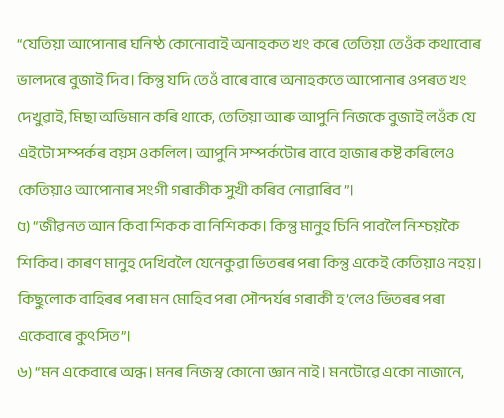“যেতিয়া আপোনাৰ ঘনিষ্ঠ কোনোবাই অনাহকত খং কৰে তেতিয়া তেওঁক কথাবোৰ ভালদৰে বুজাই দিব। কিন্তু যদি তেওঁ বাৰে বাৰে অনাহকতে আপোনাৰ ওপৰত খং দেখুৱাই, মিছা অভিমান কৰি থাকে, তেতিয়া আৰু আপুনি নিজকে বুজাই লওঁক যে এইটো সম্পৰ্কৰ বয়স ওকলিল। আপুনি সম্পৰ্কটোৰ বাবে হাজাৰ কষ্ট কৰিলেও কেতিয়াও আপোনাৰ সংগী গৰাকীক সুখী কৰিব নোৱাৰিব”।
৫) “জীৱনত আন কিবা শিকক বা নিশিকক। কিন্তু মানুহ চিনি পাবলৈ নিশ্চয়কৈ শিকিব। কাৰণ মানুহ দেখিবলৈ যেনেকুৱা ভিতৰৰ পৰা কিন্তু একেই কেতিয়াও নহয়। কিছুলোক বাহিৰৰ পৰা মন মোহিব পৰা সৌন্দৰ্যৰ গৰাকী হ’লেও ভিতৰৰ পৰা একেবাৰে কুৎসিত”।
৬) “মন একেবাৰে অন্ধ। মনৰ নিজস্ব কোনো জ্ঞান নাই। মনটোৱে একো নাজানে,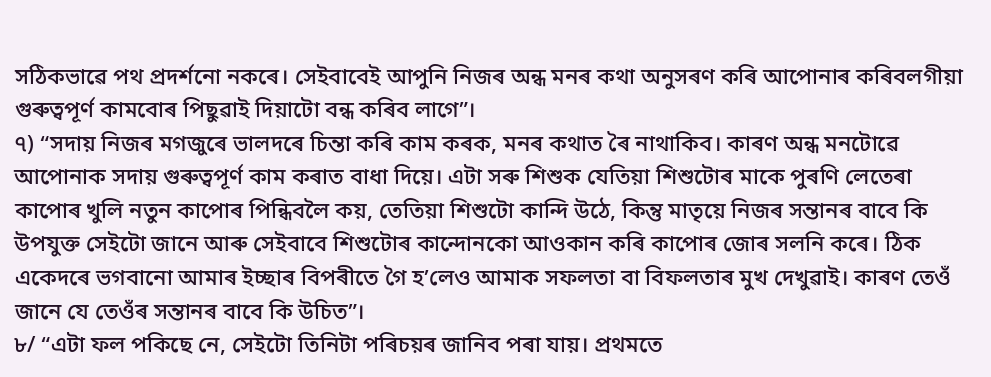সঠিকভাৱে পথ প্ৰদৰ্শনো নকৰে। সেইবাবেই আপুনি নিজৰ অন্ধ মনৰ কথা অনুসৰণ কৰি আপোনাৰ কৰিবলগীয়া গুৰুত্বপূৰ্ণ কামবোৰ পিছুৱাই দিয়াটো বন্ধ কৰিব লাগে”।
৭) “সদায় নিজৰ মগজুৰে ভালদৰে চিন্তা কৰি কাম কৰক, মনৰ কথাত ৰৈ নাথাকিব। কাৰণ অন্ধ মনটোৱে আপোনাক সদায় গুৰুত্বপূৰ্ণ কাম কৰাত বাধা দিয়ে। এটা সৰু শিশুক যেতিয়া শিশুটোৰ মাকে পুৰণি লেতেৰা কাপোৰ খুলি নতুন কাপোৰ পিন্ধিবলৈ কয়, তেতিয়া শিশুটো কান্দি উঠে, কিন্তু মাতৃয়ে নিজৰ সন্তানৰ বাবে কি উপযুক্ত সেইটো জানে আৰু সেইবাবে শিশুটোৰ কান্দোনকো আওকান কৰি কাপোৰ জোৰ সলনি কৰে। ঠিক একেদৰে ভগবানো আমাৰ ইচ্ছাৰ বিপৰীতে গৈ হ’লেও আমাক সফলতা বা বিফলতাৰ মুখ দেখুৱাই। কাৰণ তেওঁ জানে যে তেওঁৰ সন্তানৰ বাবে কি উচিত”।
৮/ “এটা ফল পকিছে নে, সেইটো তিনিটা পৰিচয়ৰ জানিব পৰা যায়। প্ৰথমতে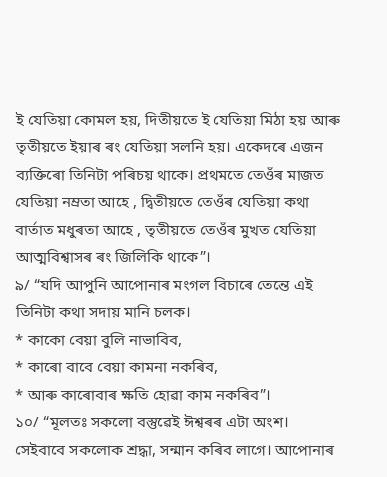ই যেতিয়া কোমল হয়, দিতীয়তে ই যেতিয়া মিঠা হয় আৰু তৃতীয়তে ইয়াৰ ৰং যেতিয়া সলনি হয়। একেদৰে এজন ব্যক্তিৰো তিনিটা পৰিচয় থাকে। প্ৰথমতে তেওঁৰ মাজত যেতিয়া নম্ৰতা আহে , দ্বিতীয়তে তেওঁৰ যেতিয়া কথা বাৰ্তাত মধুৰতা আহে , তৃতীয়তে তেওঁৰ মুখত যেতিয়া আত্মবিশ্বাসৰ ৰং জিলিকি থাকে”।
৯/ “যদি আপুনি আপোনাৰ মংগল বিচাৰে তেন্তে এই তিনিটা কথা সদায় মানি চলক।
* কাকো বেয়া বুলি নাভাবিব,
* কাৰো বাবে বেয়া কামনা নকৰিব,
* আৰু কাৰোবাৰ ক্ষতি হোৱা কাম নকৰিব”।
১০/ “মূলতঃ সকলো বস্তুৱেই ঈশ্বৰৰ এটা অংশ। সেইবাবে সকলোক শ্ৰদ্ধা, সন্মান কৰিব লাগে। আপোনাৰ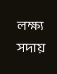লক্ষ্য সদায়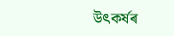উৎকৰ্ষৰ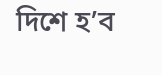দিশে হ’ব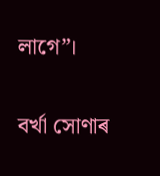লাগে”।

বৰ্খা সোণাৰ